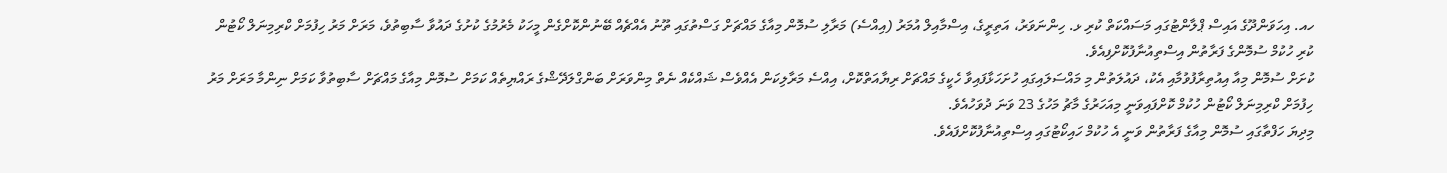ހއ. އިހަވަންދޫގެ އައިސް ޕްލާންޓުގައި މަސައްކަތް ކުރި ޅ. ހިންނަވަރު، އަތިރީގެ، އިސްމާއިލް އުމަރު (އިއްސެ) މަރާލި ސުމޮން މިއާގެ މައްޗަށް ގަސްތުގައި ތޫނު އެއްޗެއް ބޭނުންކޮށްގެން މީހަކު މެރުމުގެ ކުށުގެ ދައުވާ ސާބިތުވެ، މަރަށް މަރު ހިފުމަށް ކްރިމިނަލް ކޯޓުން ކުރި ހުކުމް ސުމޮންގެ ފަރާތުން އިސްތިއުނާފުކޮށްފިއެވެ.
ކުށަށް ސުމޮން މިއާ އިއުތިރާފުވުމާއި އެކު، ދައުލަތުން މި މައްސަލައިގައި ހުށަހަޅާފައިވާ ހެކީގެ މައްޗަށް ރިޔާއަތްކޮށް، އިއްސެ މަރާލިކަން އެއްވެސް ޝައްކެއް ނެތް މިންވަރަށް ބަންގްލަދޭޝްގެ ރައްޔިތެއް ކަމަށް ސުމޮން މިއާގެ މައްޗަށް ސާބިތުވާ ކަމަށް ނިންމާ މަރަށް މަރު ހިފުމަށް ކްރިމިނަލް ކޯޓުން ހުކުމް ކޮށްފައިވަނީ މިއަހަރުގެ މާޗު މަހުގެ 23 ވަނަ ދުވަހުއެވެ.
މިދިޔަ ހަފްތާގައި ސުމޮން މިއާގެ ފަރާތުން ވަނީ އެ ހުކުމް ހައިކޯޓުގައި އިސްތިއުނާފުކޮށްފައެވެ.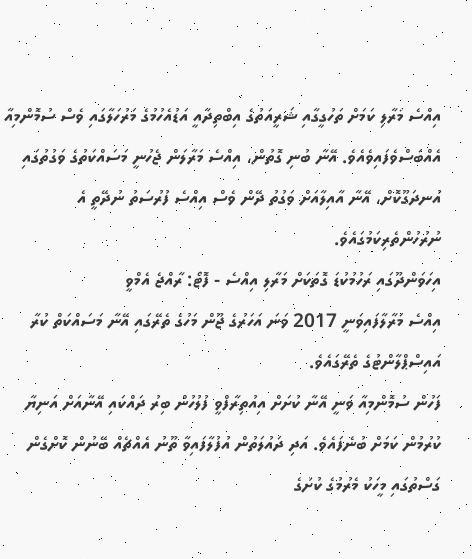އިއްސެ މަރާލި ކަމަށް ތަހުގީގާއި ޝަރީއަތުގެ އިބްތިދާއީ އަޑުއެހުމުގެ މަރުހަލާގައި ވެސް ސުމޮންމިއާ އެއްބަސްވެފައިވެއެވެ. އޭނާ ބުނި ގޮތުން، އިއްސެ މަރާލަން ޖެހުނީ މަސައްކަތުގެ ވަގުތުގައި އުނދަގޫކޮށް، އޭނާ އާއިލާއަށް ވަގުތު ދޭން ވެސް އިއްސެ ފުރުސަތު ނުދޭތީ އެ ނުރުހުންތެރިކަމުގައެވެ.
އިހަވަންދޫގައި ރަހުމުކުޑަ ގޮތަކަށް މަރާލި އިއްސެ - ފޮޓޯ: ރާއްޖެ އެމްވީ
އިއްސެ މަރާލާފައިވަނީ 2017 ވަނަ އަހަރުގެ ޖޫން މަހުގެ ތެރޭގައި އޭނާ މަސައްކަތް ކުރާ އައިސްޕްލާންޓުގެ ތެރޭގައެވެ.
ފަހުން ސުމޮންމިއާ ވަނީ އޭނާ ކުށަށް އިއުތިރާފްވީ ފުލުހުން ބިރު ދައްކައި އޭނާއަށް އަނިޔާ ކުރުމުން ކަމަށް ބުނެފައެވެ. އަދި ދައުލަތުން އުފުލާފައިވާ ތޫނު އެއްޗެއް ބޭނުން ކޮށްގެން ގަސްތުގައި މީހަކު މެރުމުގެ ކުށުގެ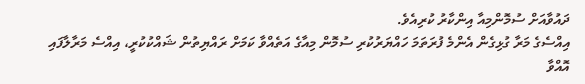ދައުވާއަށް ސުމޮންމިއާ އިންކާރު ކުރިއެވެ.
އިއްސެގެ މަރާ ގުޅިގެން އެންމެ ފުރަތަމަ ހައްޔަރުކުރި ސުމޮން މިއާގެ އަތެއްވާ ކަމަށް ރައްޔިތުން ޝައްކުކުރީ، އިއްސެ މަރާލާފައި އޮއްވާ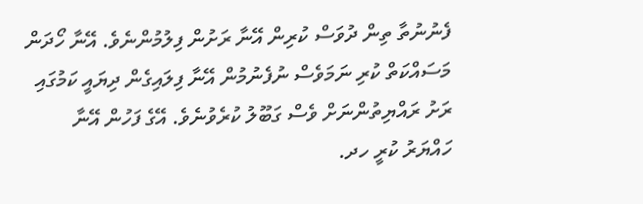ފެނުނުތާ ތިން ދުވަސް ކުރިން އޭނާ ރަށުން ފިލުމުންނެވެ. އޭނާ ހޯދަން މަސައްކަތް ކުރި ނަމަވެސް ނުފެނުމުން އޭނާ ފިލައިގެން ދިޔައީ ކަމުގައި ރަށު ރައްޔިތުންނަށް ވެސް ގަބޫލު ކުރެވުނެވެ. އޭގެ ފަހުން އޭނާ ހައްޔަރު ކުރީ ހދ.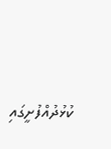ކުޅުދުއްފުށީގައި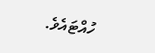ހުއްޓައެވެ.